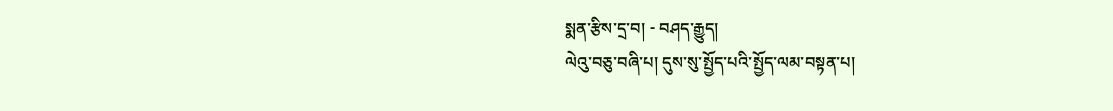སྨན་རྩིས་དྲ་བ། - བཤད་རྒྱུད།
ལེའུ་བཅུ་བཞི་པ། དུས་སུ་སྤྱོད་པའི་སྤྱོད་ལམ་བསྟན་པ།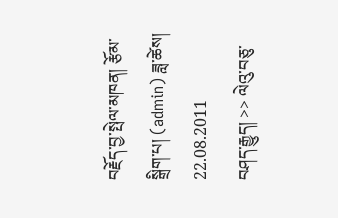བརྗོད་བྱ་སྤེལ་མཁན། རྩོམ་སྒྲིག་པ། (admin) ཟླ་ཚེས། 22.08.2011
བཤད་རྒྱུད། >> ལེའུ་བཅུ་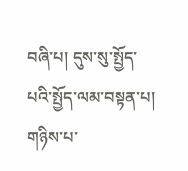བཞི་པ། དུས་སུ་སྤྱོད་པའི་སྤྱོད་ལམ་བསྟན་པ།
གཉིས་པ་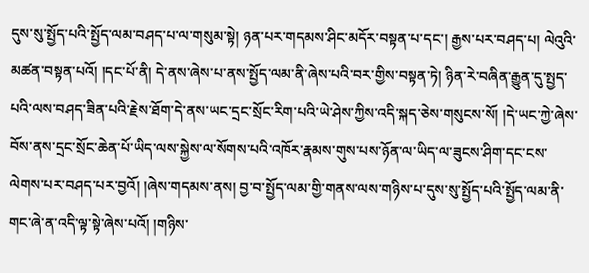དུས་སུ་སྤྱོད་པའི་སྤྱོད་ལམ་བཤད་པ་ལ་གསུམ་སྟེ། ཉན་པར་གདམས་ཤིང་མདོར་བསྟན་པ་དང་། རྒྱས་པར་བཤད་པ། ལེའུའི་མཚན་བསྟན་པའོ། །དང་པོ་ནི། དེ་ནས་ཞེས་པ་ནས་སྤྱོད་ལམ་ནི་ཞེས་པའི་བར་གྱིས་བསྟན་ཏེ། ཉིན་རེ་བཞིན་རྒྱུན་དུ་སྤྱད་པའི་ལས་བཤད་ཟིན་པའི་རྗེས་ཐོག་དེ་ནས་ཡང་དྲང་སྲོང་རིག་པའི་ཡེ་ཤེས་ཀྱིས་འདི་སྐད་ཅེས་གསུངས་སོ། །དེ་ཡང་ཀྱེ་ཞེས་བོས་ནས་དྲང་སྲོང་ཆེན་པོ་ཡིད་ལས་སྐྱེས་ལ་སོགས་པའི་འཁོར་རྣམས་གུས་པས་ཉོན་ལ་ཡིད་ལ་ཟུངས་ཤིག་དང་ངས་ལེགས་པར་བཤད་པར་བྱའོ། །ཞེས་གདམས་ནས། བྱ་བ་སྤྱོད་ལམ་གྱི་གནས་ལས་གཉིས་པ་དུས་སུ་སྤྱོད་པའི་སྤྱོད་ལམ་ནི་གང་ཞེ་ན་འདི་ལྟ་སྟེ་ཞེས་པའོ། །གཉིས་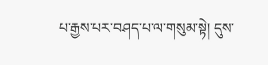པ་རྒྱས་པར་བཤད་པ་ལ་གསུམ་སྟེ། དུས་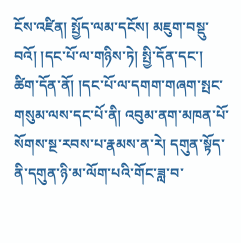ངོས་འཛིན། སྤྱོད་ལམ་དངོས། མཇུག་བསྡུ་བའོ། །དང་པོ་ལ་གཉིས་ཏེ། སྤྱི་དོན་དང་། ཚིག་དོན་ནོ། །དང་པོ་ལ་དགག་གཞག་སྤང་གསུམ་ལས་དང་པོ་ནི། འབུམ་ནག་མཁན་པོ་སོགས་སྔ་རབས་པ་རྣམས་ན་རེ། དགུན་སྟོད་ནི་དགུན་ཉི་མ་ལོག་པའི་གོང་ཟླ་བ་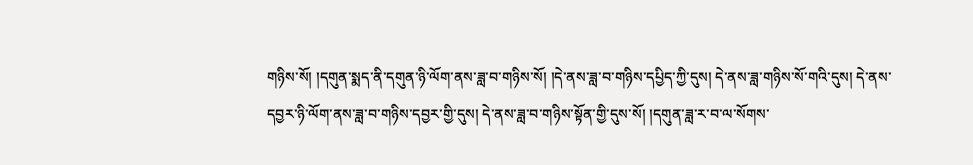གཉིས་སོ། །དགུན་སྨད་ནི་དགུན་ཉི་ལོག་ནས་ཟླ་བ་གཉིས་སོ། །དེ་ནས་ཟླ་བ་གཉིས་དཔྱིད་ཀྱི་དུས། དེ་ནས་ཟླ་གཉིས་སོ་གའི་དུས། དེ་ནས་དབྱར་ཉི་ལོག་ནས་ཟླ་བ་གཉིས་དབྱར་གྱི་དུས། དེ་ནས་ཟླ་བ་གཉིས་སྟོན་གྱི་དུས་སོ། །དགུན་ཟླ་ར་བ་ལ་སོགས་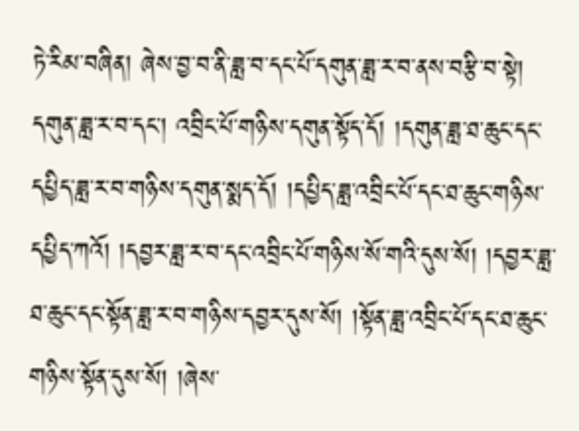ཏེ་རིམ་བཞིན། ཞེས་བྱ་བ་ནི་ཟླ་བ་དང་པོ་དགུན་ཟླ་ར་བ་ནས་བརྩི་བ་སྟེ། དགུན་ཟླ་ར་བ་དང་། འབྲིང་པོ་གཉིས་དགུན་སྟོད་དོ། །དགུན་ཟླ་ཐ་ཆུང་དང་དཔྱིད་ཟླ་ར་བ་གཉིས་དགུན་སྨད་དོ། །དཔྱིད་ཟླ་འབྲིང་པོ་དང་ཐ་ཆུང་གཉིས་དཔྱིད་ཀའོ། །དབྱར་ཟླ་ར་བ་དང་འབྲིང་པོ་གཉིས་སོ་གའི་དུས་སོ། །དབྱར་ཟླ་ཐ་ཆུང་དང་སྟོན་ཟླ་ར་བ་གཉིས་དབྱར་དུས་སོ། །སྟོན་ཟླ་འབྲིང་པོ་དང་ཐ་ཆུང་གཉིས་སྟོན་དུས་སོ། །ཞེས་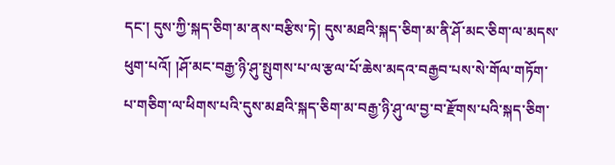དང་། དུས་ཀྱི་སྐད་ཅིག་མ་ནས་བརྩིས་ཏེ། དུས་མཐའི་སྐད་ཅིག་མ་ནི་ཤོ་མང་ཅིག་ལ་མདས་ཕུག་པའོ། །ཤོ་མང་བརྒྱ་ཉི་ཤུ་སྤུགས་པ་ལ་རྩལ་པོ་ཆེས་མདའ་བརྒྱབ་པས་སེ་གོལ་གཏོག་པ་གཅིག་ལ་ཕིགས་པའི་དུས་མཐའི་སྐད་ཅིག་མ་བརྒྱ་ཉི་ཤུ་ལ་བྱ་བ་རྫོགས་པའི་སྐད་ཅིག་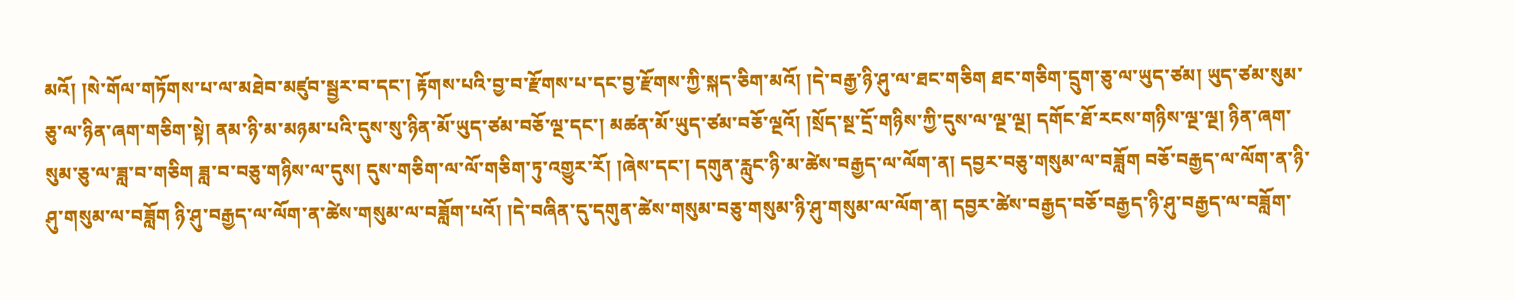མའོ། །སེ་གོལ་གཏོགས་པ་ལ་མཐེབ་མཛུབ་སྦྱར་བ་དང་། རྟོགས་པའི་བྱ་བ་རྫོགས་པ་དང་བྱ་རྫོགས་ཀྱི་སྐད་ཅིག་མའོ། །དེ་བརྒྱ་ཉི་ཤུ་ལ་ཐང་གཅིག ཐང་གཅིག་དྲུག་ཅུ་ལ་ཡུད་ཙམ། ཡུད་ཙམ་སུམ་ཅུ་ལ་ཉིན་ཞག་གཅིག་སྟེ། ནམ་ཉི་མ་མཉམ་པའི་དུས་སུ་ཉིན་མོ་ཡུད་ཙམ་བཅོ་ལྔ་དང་། མཚན་མོ་ཡུད་ཙམ་བཅོ་ལྔའོ། །སྲོད་སྔ་དྲོ་གཉིས་ཀྱི་དུས་ལ་ལྔ་ལྔ། དགོང་ཐོ་རངས་གཉིས་ལྔ་ལྔ། ཉིན་ཞག་སུམ་ཅུ་ལ་ཟླ་བ་གཅིག ཟླ་བ་བཅུ་གཉིས་ལ་དུས། དུས་གཅིག་ལ་ལོ་གཅིག་ཏུ་འགྱུར་རོ། །ཞེས་དང་། དགུན་རླུང་ཉི་མ་ཚེས་བརྒྱད་ལ་ལོག་ན། དབྱར་བཅུ་གསུམ་ལ་བཟློག བཅོ་བརྒྱད་ལ་ལོག་ན་ཉི་ཤུ་གསུམ་ལ་བཟློག ཉི་ཤུ་བརྒྱད་ལ་ལོག་ན་ཚེས་གསུམ་ལ་བཟློག་པའོ། །དེ་བཞིན་དུ་དགུན་ཚེས་གསུམ་བཅུ་གསུམ་ཉི་ཤུ་གསུམ་ལ་ལོག་ན། དབྱར་ཚེས་བརྒྱད་བཅོ་བརྒྱད་ཉི་ཤུ་བརྒྱད་ལ་བཟློག་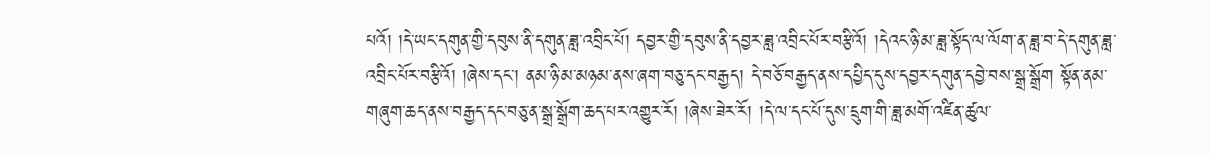པའོ། །དེ་ཡང་དགུན་གྱི་དབུས་ནི་དགུན་ཟླ་འབྲིང་པོ། དབྱར་གྱི་དབུས་ནི་དབྱར་ཟླ་འབྲིང་པོར་བརྩིའོ། །དེའང་ཉི་མ་ཟླ་སྟོད་ལ་ལོག་ན་ཟླ་བ་དེ་དགུན་ཟླ་འབྲིང་པོར་བརྩིའོ། །ཞེས་དང་། ནམ་ཉི་མ་མཉམ་ནས་ཞག་བཅུ་དང་བརྒྱད། དེ་བཅོ་བརྒྱད་ནས་དཔྱིད་དུས་དབྱར་དགུན་དབྱེ་བས་སྒྲ་སྒྲོག སྟོན་ནམ་གཞུག་ཆད་ནས་བརྒྱད་དང་བཅུ་ན་སྒྲ་སྒྲོག་ཆད་པར་འགྱུར་རོ། །ཞེས་ཟེར་རོ། །དེ་ལ་དང་པོ་དུས་དྲུག་གི་ཟླ་མགོ་འཛིན་ཚུལ་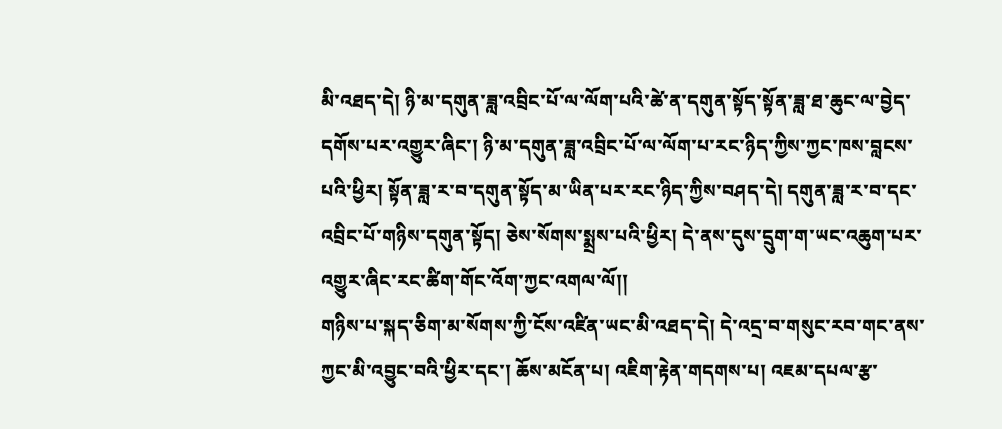མི་འཐད་དེ། ཉི་མ་དགུན་ཟླ་འབྲིང་པོ་ལ་ལོག་པའི་ཚེ་ན་དགུན་སྟོད་སྟོན་ཟླ་ཐ་ཆུང་ལ་བྱེད་དགོས་པར་འགྱུར་ཞིང་། ཉི་མ་དགུན་ཟླ་འབྲིང་པོ་ལ་ལོག་པ་རང་ཉིད་ཀྱིས་ཀྱང་ཁས་བླངས་པའི་ཕྱིར། སྟོན་ཟླ་ར་བ་དགུན་སྟོད་མ་ཡིན་པར་རང་ཉིད་ཀྱིས་བཤད་དེ། དགུན་ཟླ་ར་བ་དང་འབྲིང་པོ་གཉིས་དགུན་སྟོད། ཅེས་སོགས་སྨྲས་པའི་ཕྱིར། དེ་ནས་དུས་དྲུག་ག་ཡང་འཆུག་པར་འགྱུར་ཞིང་རང་ཚིག་གོང་འོག་ཀྱང་འགལ་ལོ།།
གཉིས་པ་སྐད་ཅིག་མ་སོགས་ཀྱི་ངོས་འཛིན་ཡང་མི་འཐད་དེ། དེ་འདྲ་བ་གསུང་རབ་གང་ནས་ཀྱང་མི་འབྱུང་བའི་ཕྱིར་དང་། ཆོས་མངོན་པ། འཇིག་རྟེན་གདགས་པ། འཇམ་དཔལ་རྩ་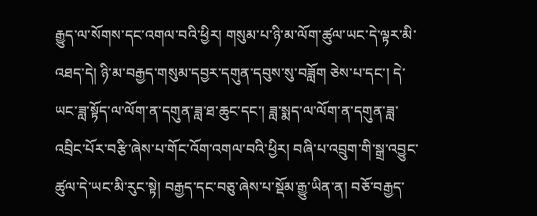རྒྱུད་ལ་སོགས་དང་འགལ་བའི་ཕྱིར། གསུམ་པ་ཉི་མ་ལོག་ཚུལ་ཡང་དེ་ལྟར་མི་འཐད་དེ། ཉི་མ་བརྒྱད་གསུམ་དབྱར་དགུན་དབུས་སུ་བཟློག ཅེས་པ་དང་། དེ་ཡང་ཟླ་སྟོད་ལ་ལོག་ན་དགུན་ཟླ་ཐ་ཆུང་དང་། ཟླ་སྨད་ལ་ལོག་ན་དགུན་ཟླ་འབྲིང་པོར་བརྩི་ཞེས་པ་གོང་འོག་འགལ་བའི་ཕྱིར། བཞི་པ་འབྲུག་གི་སྒྲ་འབྱུང་ཚུལ་དེ་ཡང་མི་རུང་སྟེ། བརྒྱད་དང་བཅུ་ཞེས་པ་སྡོམ་རྒྱུ་ཡིན་ན། བཅོ་བརྒྱད་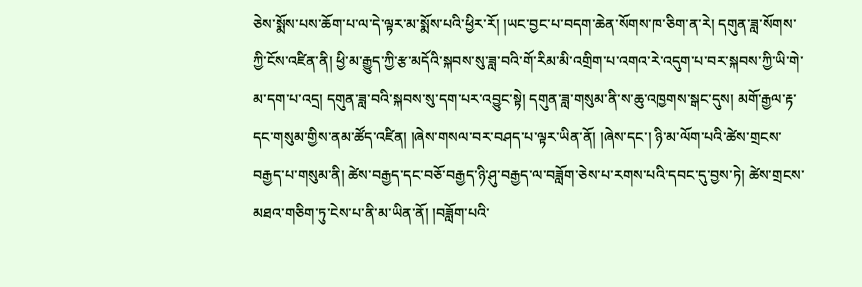ཅེས་སྨོས་པས་ཆོག་པ་ལ་དེ་ལྟར་མ་སྨོས་པའི་ཕྱིར་རོ། །ཡང་བྱང་པ་བདག་ཆེན་སོགས་ཁ་ཅིག་ན་རེ། དགུན་ཟླ་སོགས་ཀྱི་ངོས་འཛིན་ནི། ཕྱི་མ་རྒྱུད་ཀྱི་རྩ་མདོའི་སྐབས་སུ་ཟླ་བའི་གོ་རིམ་མི་འགྲིག་པ་འགའ་རེ་འདུག་པ་བར་སྐབས་ཀྱི་ཡི་གེ་མ་དག་པ་འདྲ། དགུན་ཟླ་བའི་སྐབས་སུ་དག་པར་འབྱུང་སྟེ། དགུན་ཟླ་གསུམ་ནི་ས་ཆུ་འཁྱགས་སྒང་དུས། མགོ་རྒྱལ་རྟ་དང་གསུམ་གྱིས་ནམ་ཚོད་འཛིན། །ཞེས་གསལ་བར་བཤད་པ་ལྟར་ཡིན་ནོ། །ཞེས་དང་། ཉི་མ་ལོག་པའི་ཚེས་གྲངས་བརྒྱད་པ་གསུམ་ནི། ཚེས་བརྒྱད་དང་བཅོ་བརྒྱད་ཉི་ཤུ་བརྒྱད་ལ་བཟློག་ཅེས་པ་རགས་པའི་དབང་དུ་བྱས་ཏེ། ཚེས་གྲངས་མཐའ་གཅིག་ཏུ་ངེས་པ་ནི་མ་ཡིན་ནོ། །བཟློག་པའི་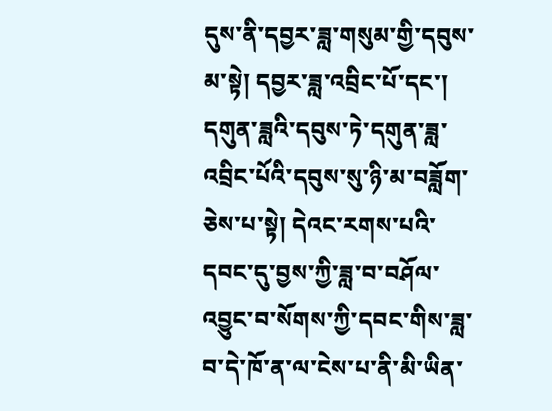དུས་ནི་དབྱར་ཟླ་གསུམ་གྱི་དབུས་མ་སྟེ། དབྱར་ཟླ་འབྲིང་པོ་དང་། དགུན་ཟླའི་དབུས་ཏེ་དགུན་ཟླ་འབྲིང་པོའི་དབུས་སུ་ཉི་མ་བཟློག་ཅེས་པ་སྟེ། དེའང་རགས་པའི་དབང་དུ་བྱས་ཀྱི་ཟླ་བ་བཤོལ་འབྱུང་བ་སོགས་ཀྱི་དབང་གིས་ཟླ་བ་དེ་ཁོ་ན་ལ་ངེས་པ་ནི་མི་ཡིན་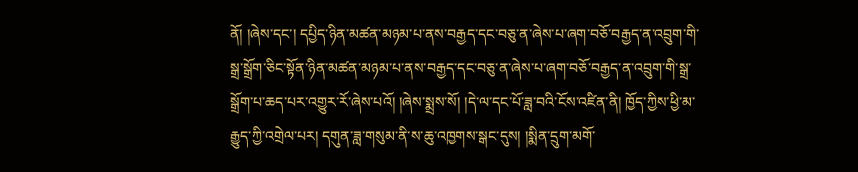ནོ། །ཞེས་དང་། དཔྱིད་ཉིན་མཚན་མཉམ་པ་ནས་བརྒྱད་དང་བཅུ་ན་ཞེས་པ་ཞག་བཅོ་བརྒྱད་ན་འབྲུག་གི་སྒྲ་སྒྲོག་ཅིང་སྟོན་ཉིན་མཚན་མཉམ་པ་ནས་བརྒྱད་དང་བཅུ་ན་ཞེས་པ་ཞག་བཅོ་བརྒྱད་ན་འབྲུག་གི་སྒྲ་སྒྲོག་པ་ཆད་པར་འགྱུར་རོ་ཞེས་པའོ། །ཞེས་སྨྲས་སོ། །དེ་ལ་དང་པོ་ཟླ་བའི་ངོས་འཛིན་ནི། ཁྱོད་ཀྱིས་ཕྱི་མ་རྒྱུད་ཀྱི་འགྲེལ་པར། དགུན་ཟླ་གསུམ་ནི་ས་ཆུ་འཁྱགས་སྒང་དུས། །སྨིན་དྲུག་མགོ་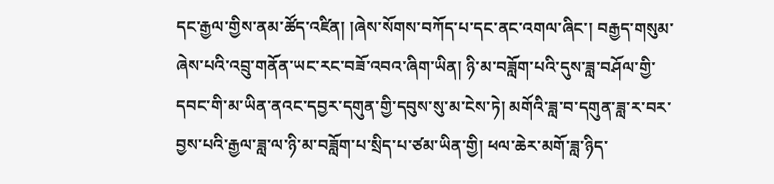དང་རྒྱལ་གྱིས་ནམ་ཚོད་འཛིན། །ཞེས་སོགས་བཀོད་པ་དང་ནང་འགལ་ཞིང་། བརྒྱད་གསུམ་ཞེས་པའི་འབྲུ་གནོན་ཡང་རང་བཟོ་འབའ་ཞིག་ཡིན། ཉི་མ་བཟློག་པའི་དུས་ཟླ་བཤོལ་གྱི་དབང་གི་མ་ཡིན་ནའང་དབྱར་དགུན་གྱི་དབུས་སུ་མ་ངེས་ཏེ། མགོའི་ཟླ་བ་དགུན་ཟླ་ར་བར་བྱས་པའི་རྒྱལ་ཟླ་ལ་ཉི་མ་བཟློག་པ་སྲིད་པ་ཙམ་ཡིན་གྱི། ཕལ་ཆེར་མགོ་ཟླ་ཉིད་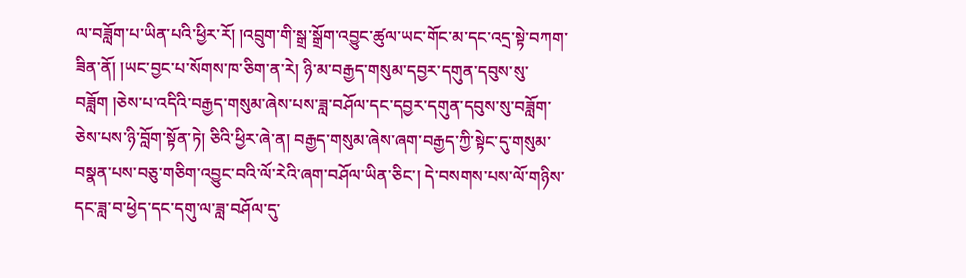ལ་བཟློག་པ་ཡིན་པའི་ཕྱིར་རོ། །འབྲུག་གི་སྒྲ་སྒྲོག་འབྱུང་ཚུལ་ཡང་གོང་མ་དང་འདྲ་སྟེ་བཀག་ཟིན་ནོ། །ཡང་བྱང་པ་སོགས་ཁ་ཅིག་ན་རེ། ཉི་མ་བརྒྱད་གསུམ་དབྱར་དགུན་དབུས་སུ་བཟློག །ཅེས་པ་འདིའི་བརྒྱད་གསུམ་ཞེས་པས་ཟླ་བཤོལ་དང་དབྱར་དགུན་དབུས་སུ་བཟློག་ཅེས་པས་ཉི་བློག་སྟོན་ཏེ། ཅིའི་ཕྱིར་ཞེ་ན། བརྒྱད་གསུམ་ཞེས་ཞག་བརྒྱད་ཀྱི་སྟེང་དུ་གསུམ་བསྣན་པས་བཅུ་གཅིག་འབྱུང་བའི་ལོ་རེའི་ཞག་བཤོལ་ཡིན་ཅིང་། དེ་བསགས་པས་ལོ་གཉིས་དང་ཟླ་བ་ཕྱེད་དང་དགུ་ལ་ཟླ་བཤོལ་དུ་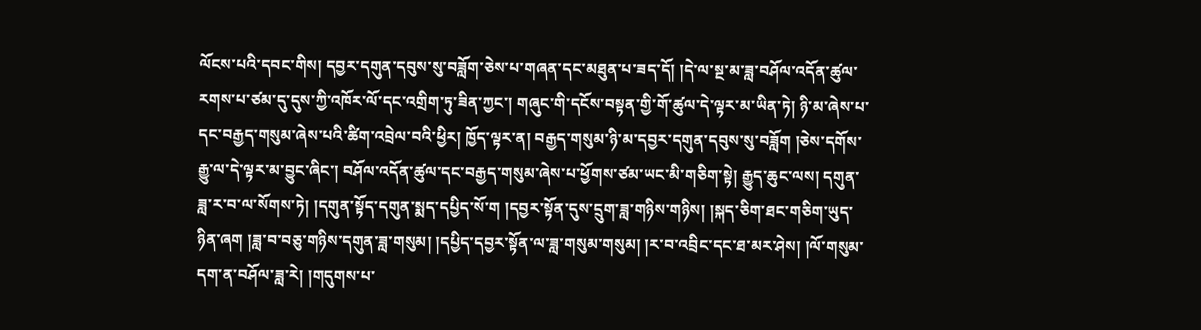ལོངས་པའི་དབང་གིས། དབྱར་དགུན་དབུས་སུ་བཟློག་ཅེས་པ་གཞན་དང་མཐུན་པ་ཟད་དོ། །དེ་ལ་སྔ་མ་ཟླ་བཤོལ་འདོན་ཚུལ་རགས་པ་ཙམ་དུ་དུས་ཀྱི་འཁོར་ལོ་དང་འགྲིག་ཏུ་ཟིན་ཀྱང་། གཞུང་གི་དངོས་བསྟན་གྱི་གོ་ཚུལ་དེ་ལྟར་མ་ཡིན་ཏེ། ཉི་མ་ཞེས་པ་དང་བརྒྱད་གསུམ་ཞེས་པའི་ཚིག་འབྲེལ་བའི་ཕྱིར། ཁྱོད་ལྟར་ན། བརྒྱད་གསུམ་ཉི་མ་དབྱར་དགུན་དབུས་སུ་བཟློག །ཅེས་དགོས་རྒྱུ་ལ་དེ་ལྟར་མ་བྱུང་ཞིང་། བཤོལ་འདོན་ཚུལ་དང་བརྒྱད་གསུམ་ཞེས་པ་ཕྱོགས་ཙམ་ཡང་མི་གཅིག་སྟེ། རྒྱུད་ཆུང་ལས། དགུན་ཟླ་ར་བ་ལ་སོགས་ཏེ། །དགུན་སྟོད་དགུན་སྨད་དཔྱིད་སོ་ག །དབྱར་སྟོན་དུས་དྲུག་ཟླ་གཉིས་གཉིས། །སྐད་ཅིག་ཐང་གཅིག་ཡུད་ཉིན་ཞག །ཟླ་བ་བཅུ་གཉིས་དགུན་ཟླ་གསུམ། །དཔྱིད་དབྱར་སྟོན་ལ་ཟླ་གསུམ་གསུམ། །ར་བ་འབྲིང་དང་ཐ་མར་ཤེས། །ལོ་གསུམ་དག་ན་བཤོལ་ཟླ་རེ། །གདུགས་པ་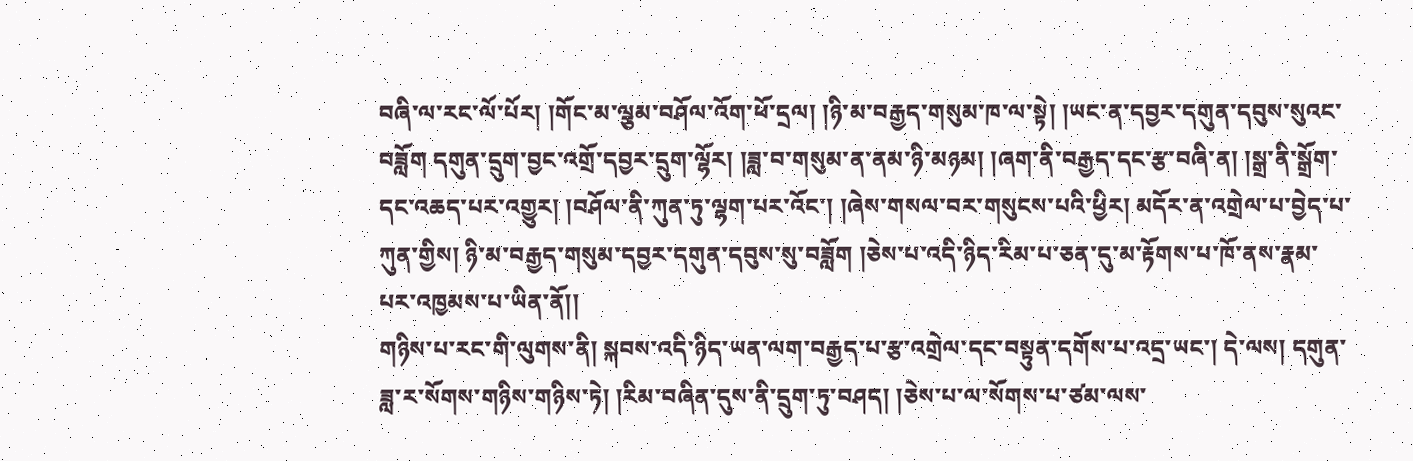བཞི་ལ་རང་ལོ་པོར། །གོང་མ་ལྕམ་བཤོལ་འོག་ཕོ་དྲལ། །ཉི་མ་བརྒྱད་གསུམ་ཁ་ལ་སྟེ། །ཡང་ན་དབྱར་དགུན་དབུས་སུའང་བཟློག དགུན་དྲུག་བྱང་འགྲོ་དབྱར་དྲུག་ལྷོར། །ཟླ་བ་གསུམ་ན་ནམ་ཉི་མཉམ། །ཞག་ནི་བརྒྱད་དང་རྩ་བཞི་ན། །སྒྲ་ནི་སྒྲོག་དང་འཆད་པར་འགྱུར། །བཤོལ་ནི་ཀུན་ཏུ་ལྷག་པར་འོང་། །ཞེས་གསལ་བར་གསུངས་པའི་ཕྱིར། མདོར་ན་འགྲེལ་པ་བྱེད་པ་ཀུན་གྱིས། ཉི་མ་བརྒྱད་གསུམ་དབྱར་དགུན་དབུས་སུ་བཟློག །ཅེས་པ་འདི་ཉིད་རིམ་པ་ཅན་དུ་མ་རྟོགས་པ་ཁོ་ནས་རྣམ་པར་འཁྱམས་པ་ཡིན་ནོ།།
གཉིས་པ་རང་གི་ལུགས་ནི། སྐབས་འདི་ཉིད་ཡན་ལག་བརྒྱད་པ་རྩ་འགྲེལ་དང་བསྟུན་དགོས་པ་འདྲ་ཡང་། དེ་ལས། དགུན་ཟླ་ར་སོགས་གཉིས་གཉིས་ཏེ། །རིམ་བཞིན་དུས་ནི་དྲུག་ཏུ་བཤད། །ཅེས་པ་ལ་སོགས་པ་ཙམ་ལས་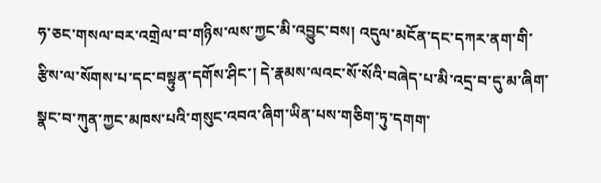ཧ་ཅང་གསལ་བར་འགྲེལ་བ་གཉིས་ལས་ཀྱང་མི་འབྱུང་བས། འདུལ་མངོན་དང་དཀར་ནག་གི་རྩིས་ལ་སོགས་པ་དང་བསྟུན་དགོས་ཤིང་། དེ་རྣམས་ལའང་སོ་སོའི་བཞེད་པ་མི་འདྲ་བ་དུ་མ་ཞིག་སྣང་བ་ཀུན་ཀྱང་མཁས་པའི་གསུང་འབའ་ཞིག་ཡིན་པས་གཅིག་ཏུ་དགག་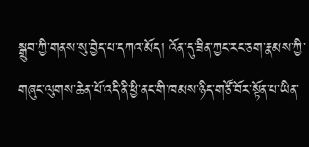སྒྲུབ་ཀྱི་གནས་སུ་བྱེད་པ་དཀའ་མོད། འོན་དུ་ཟིན་ཀྱང་རང་ཅག་རྣམས་ཀྱི་གཞུང་ལུགས་ཆེན་པོ་འདི་ནི་ཕྱི་ནང་གི་ཁམས་ཉིད་གཙོ་བོར་སྟོན་པ་ཡིན་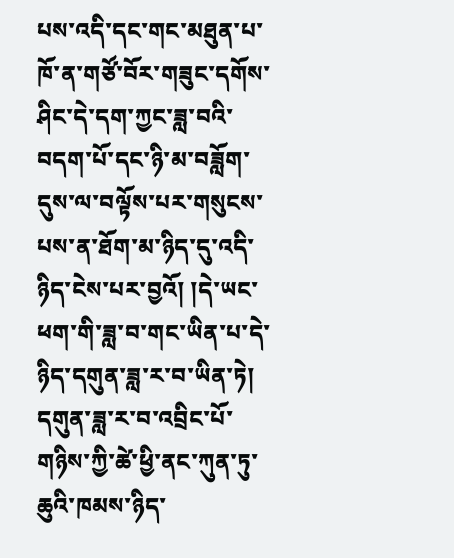པས་འདི་དང་གང་མཐུན་པ་ཁོ་ན་གཙོ་བོར་གཟུང་དགོས་ཤིང་དེ་དག་ཀྱང་ཟླ་བའི་བདག་པོ་དང་ཉི་མ་བཟློག་དུས་ལ་བལྟོས་པར་གསུངས་པས་ན་ཐོག་མ་ཉིད་དུ་འདི་ཉིད་ངེས་པར་བྱའོ། །དེ་ཡང་ཕག་གི་ཟླ་བ་གང་ཡིན་པ་དེ་ཉིད་དགུན་ཟླ་ར་བ་ཡིན་ཏེ། དགུན་ཟླ་ར་བ་འབྲིང་པོ་གཉིས་ཀྱི་ཚེ་ཕྱི་ནང་ཀུན་ཏུ་ཆུའི་ཁམས་ཉིད་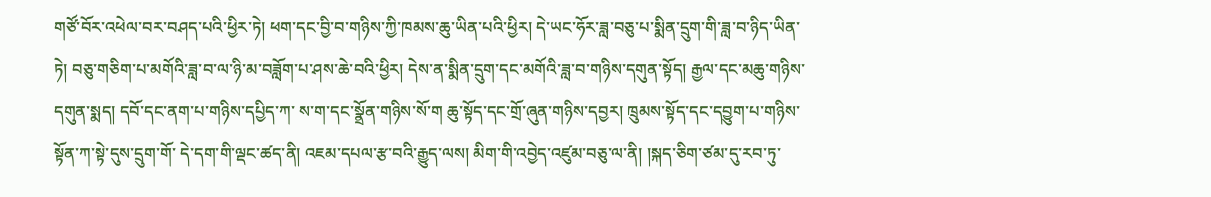གཙོ་བོར་འཕེལ་བར་བཤད་པའི་ཕྱིར་ཏེ། ཕག་དང་བྱི་བ་གཉིས་ཀྱི་ཁམས་ཆུ་ཡིན་པའི་ཕྱིར། དེ་ཡང་ཧོར་ཟླ་བཅུ་པ་སྨིན་དྲུག་གི་ཟླ་བ་ཉིད་ཡིན་ཏེ། བཅུ་གཅིག་པ་མགོའི་ཟླ་བ་ལ་ཉི་མ་བཟློག་པ་ཤས་ཆེ་བའི་ཕྱིར། དེས་ན་སྨིན་དྲུག་དང་མགོའི་ཟླ་བ་གཉིས་དགུན་སྟོད། རྒྱལ་དང་མཆུ་གཉིས་དགུན་སྨད། དབོ་དང་ནག་པ་གཉིས་དཔྱིད་ཀ་ ས་ག་དང་སྣྲོན་གཉིས་སོ་ག ཆུ་སྟོད་དང་གྲོ་ཞུན་གཉིས་དབྱར། ཁྲུམས་སྟོད་དང་དབྱུག་པ་གཉིས་སྟོན་ཀ་སྟེ་དུས་དྲུག་གོ་ དེ་དག་གི་ལྡང་ཚད་ནི། འཇམ་དཔལ་རྩ་བའི་རྒྱུད་ལས། མིག་གི་འབྱེད་འཛུམ་བཅུ་ལ་ནི། །སྐད་ཅིག་ཙམ་དུ་རབ་ཏུ་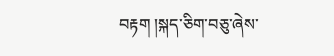བརྟག །སྐད་ཅིག་བཅུ་ཞེས་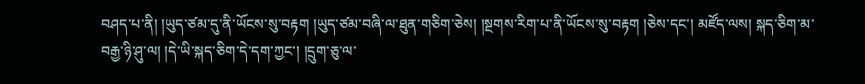བཤད་པ་ནི། །ཡུད་ཙམ་དུ་ནི་ཡོངས་སུ་བརྟག །ཡུད་ཙམ་བཞི་ལ་ཐུན་གཅིག་ཅེས། །སྔགས་རིག་པ་ནི་ཡོངས་སུ་བརྟག །ཅེས་དང་། མཛོད་ལས། སྐད་ཅིག་མ་བརྒྱ་ཉི་ཤུ་ལ། །དེ་ཡི་སྐད་ཅིག་དེ་དག་ཀྱང་། །དྲུག་ཅུ་ལ་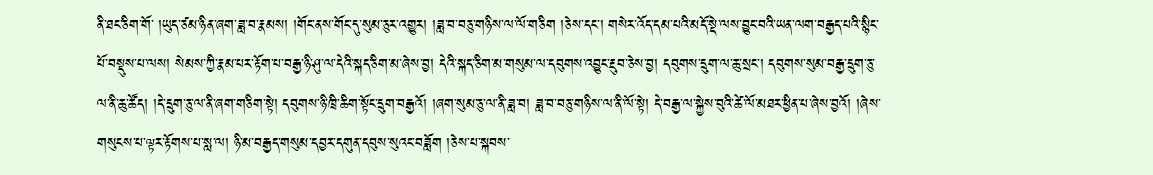ནི་ཐང་ཅིག་གོ་ །ཡུད་ཙམ་ཉིན་ཞག་ཟླ་བ་རྣམས། །གོང་ནས་གོང་དུ་སུམ་ཅུར་འགྱུར། །ཟླ་བ་བཅུ་གཉིས་ལ་ལོ་གཅིག །ཅེས་དང་། གསེར་འོད་དམ་པའི་མདོ་སྡེ་ལས་བྱུང་བའི་ཡན་ལག་བརྒྱད་པའི་སྙིང་པོ་བསྡུས་པ་ལས། སེམས་ཀྱི་རྣམ་པར་རྟོག་པ་བརྒྱ་ཉི་ཤུ་ལ་དེའི་སྐད་ཅིག་མ་ཞེས་བྱ། དེའི་སྐད་ཅིག་མ་གསུམ་ལ་དབུགས་འབྱུང་རྔུབ་ཅེས་བྱ། དབུགས་དྲུག་ལ་ཆུ་སྲང་། དབུགས་སུམ་བརྒྱ་དྲུག་ཅུ་ལ་ནི་ཆུ་ཚོད། །དེ་དྲུག་ཅུ་ལ་ནི་ཞག་གཅིག་སྟེ། དབུགས་ཉི་ཁྲི་ཆིག་སྟོང་དྲུག་བརྒྱའོ། །ཞག་སུམ་ཅུ་ལ་ནི་ཟླ་བ། ཟླ་བ་བཅུ་གཉིས་ལ་ནི་ལོ་སྟེ། དེ་བརྒྱ་ལ་སྐྱེས་བུའི་ཚེ་ལོ་མཐར་ཕྱིན་པ་ཞེས་བྱའོ། །ཞེས་གསུངས་པ་ལྟར་རྟོགས་པ་སླ་ལ། ཉི་མ་བརྒྱད་གསུམ་དབྱར་དགུན་དབུས་སུའང་བཟློག །ཅེས་པ་སྐབས་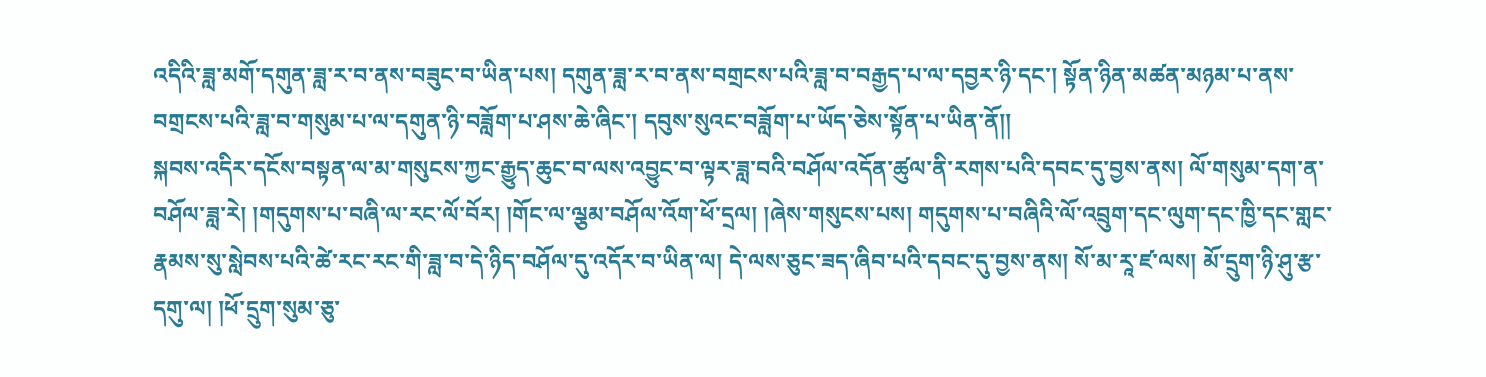འདིའི་ཟླ་མགོ་དགུན་ཟླ་ར་བ་ནས་བཟུང་བ་ཡིན་པས། དགུན་ཟླ་ར་བ་ནས་བགྲངས་པའི་ཟླ་བ་བརྒྱད་པ་ལ་དབྱར་ཉི་དང་། སྟོན་ཉིན་མཚན་མཉམ་པ་ནས་བགྲངས་པའི་ཟླ་བ་གསུམ་པ་ལ་དགུན་ཉི་བཟློག་པ་ཤས་ཆེ་ཞིང་། དབུས་སུའང་བཟློག་པ་ཡོད་ཅེས་སྟོན་པ་ཡིན་ནོ།།
སྐབས་འདིར་དངོས་བསྟན་ལ་མ་གསུངས་ཀྱང་རྒྱུད་ཆུང་བ་ལས་འབྱུང་བ་ལྟར་ཟླ་བའི་བཤོལ་འདོན་ཚུལ་ནི་རགས་པའི་དབང་དུ་བྱས་ནས། ལོ་གསུམ་དག་ན་བཤོལ་ཟླ་རེ། །གདུགས་པ་བཞི་ལ་རང་ལོ་བོར། །གོང་ལ་ལྕམ་བཤོལ་འོག་ཕོ་དྲལ། །ཞེས་གསུངས་པས། གདུགས་པ་བཞིའི་ལོ་འབྲུག་དང་ལུག་དང་ཁྱི་དང་གླང་རྣམས་སུ་སླེབས་པའི་ཚེ་རང་རང་གི་ཟླ་བ་དེ་ཉིད་བཤོལ་དུ་འདོར་བ་ཡིན་ལ། དེ་ལས་ཅུང་ཟད་ཞིབ་པའི་དབང་དུ་བྱས་ནས། སོ་མ་རཱ་ཛ་ལས། མོ་དྲུག་ཉི་ཤུ་རྩ་དགུ་ལ། །ཕོ་དྲུག་སུམ་ཅུ་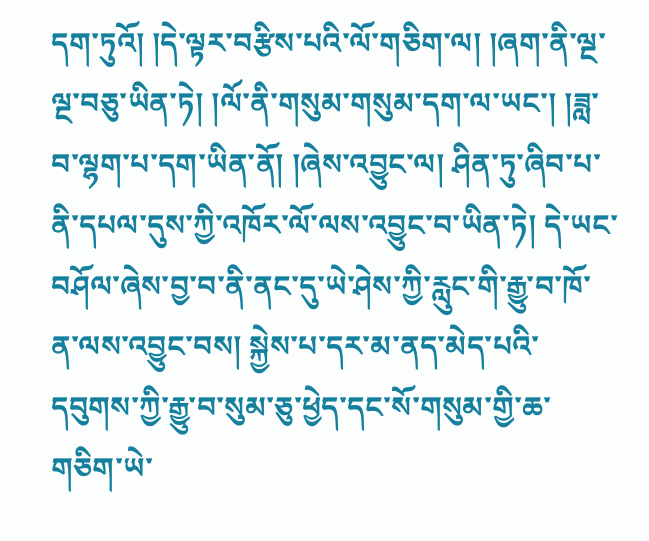དག་ཏུའོ། །དེ་ལྟར་བརྩིས་པའི་ལོ་གཅིག་ལ། །ཞག་ནི་ལྔ་ལྔ་བཅུ་ཡིན་ཏེ། །ལོ་ནི་གསུམ་གསུམ་དག་ལ་ཡང་། །ཟླ་བ་ལྷག་པ་དག་ཡིན་ནོ། །ཞེས་འབྱུང་ལ། ཤིན་ཏུ་ཞིབ་པ་ནི་དཔལ་དུས་ཀྱི་འཁོར་ལོ་ལས་འབྱུང་བ་ཡིན་ཏེ། དེ་ཡང་བཤོལ་ཞེས་བྱ་བ་ནི་ནང་དུ་ཡེ་ཤེས་ཀྱི་རླུང་གི་རྒྱུ་བ་ཁོ་ན་ལས་འབྱུང་བས། སྐྱེས་པ་དར་མ་ནད་མེད་པའི་དབུགས་ཀྱི་རྒྱུ་བ་སུམ་ཅུ་ཕྱེད་དང་སོ་གསུམ་གྱི་ཆ་གཅིག་ཡེ་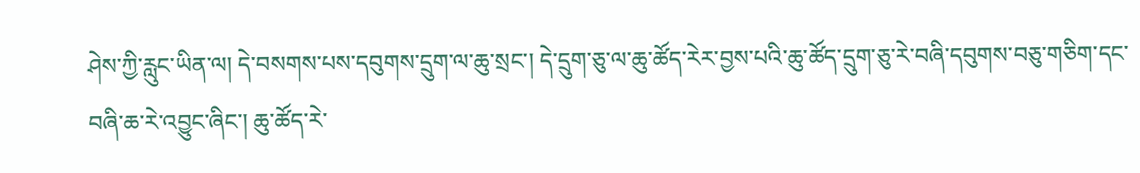ཤེས་ཀྱི་རླུང་ཡིན་ལ། དེ་བསགས་པས་དབུགས་དྲུག་ལ་ཆུ་སྲང་། དེ་དྲུག་ཅུ་ལ་ཆུ་ཚོད་རེར་བྱས་པའི་ཆུ་ཚོད་དྲུག་ཅུ་རེ་བཞི་དབུགས་བཅུ་གཅིག་དང་བཞི་ཆ་རེ་འབྱུང་ཞིང་། ཆུ་ཚོད་རེ་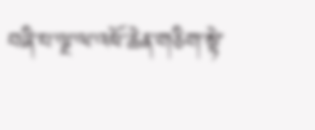བཞི་པ་ལྔ་ལ་འཕོ་ཆེན་གཅིག་སྟེ་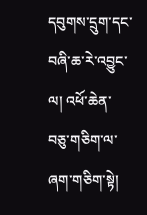དབུགས་དྲུག་དང་བཞི་ཆ་རེ་འབྱུང་ལ། འཕོ་ཆེན་བཅུ་གཅིག་ལ་ཞག་གཅིག་སྟེ།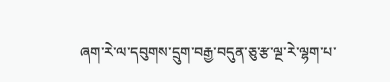ཞག་རེ་ལ་དབུགས་དྲུག་བརྒྱ་བདུན་ཅུ་རྩ་ལྔ་རེ་ལྷག་པ་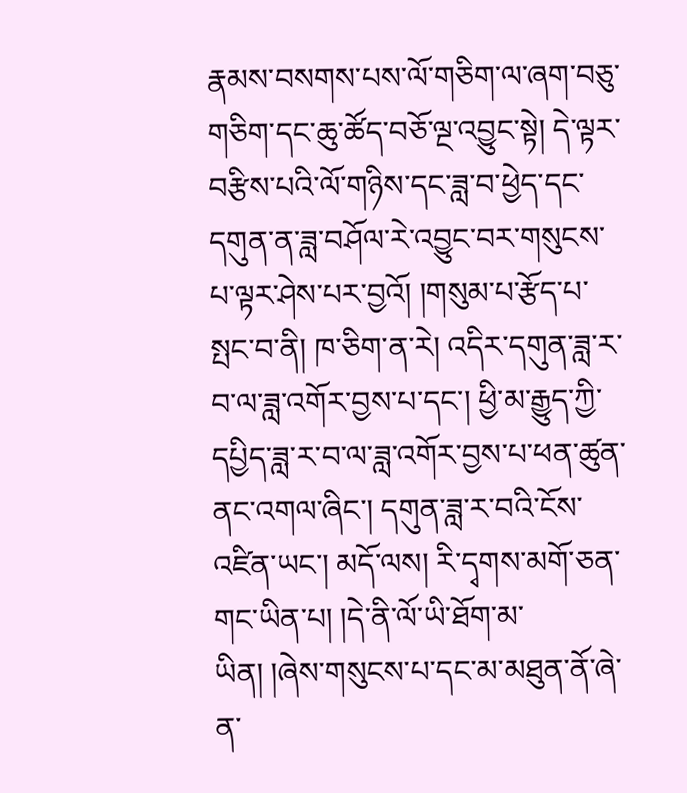རྣམས་བསགས་པས་ལོ་གཅིག་ལ་ཞག་བཅུ་གཅིག་དང་ཆུ་ཚོད་བཅོ་ལྔ་འབྱུང་སྟེ། དེ་ལྟར་བརྩིས་པའི་ལོ་གཉིས་དང་ཟླ་བ་ཕྱེད་དང་དགུན་ན་ཟླ་བཤོལ་རེ་འབྱུང་བར་གསུངས་པ་ལྟར་ཤེས་པར་བྱའོ། །གསུམ་པ་རྩོད་པ་སྤང་བ་ནི། ཁ་ཅིག་ན་རེ། འདིར་དགུན་ཟླ་ར་བ་ལ་ཟླ་འགོར་བྱས་པ་དང་། ཕྱི་མ་རྒྱུད་ཀྱི་དཔྱིད་ཟླ་ར་བ་ལ་ཟླ་འགོར་བྱས་པ་ཕན་ཚུན་ནང་འགལ་ཞིང་། དགུན་ཟླ་ར་བའི་ངོས་འཛིན་ཡང་། མདོ་ལས། རི་དྭགས་མགོ་ཅན་གང་ཡིན་པ། །དེ་ནི་ལོ་ཡི་ཐོག་མ་ཡིན། །ཞེས་གསུངས་པ་དང་མ་མཐུན་ནོ་ཞེ་ན་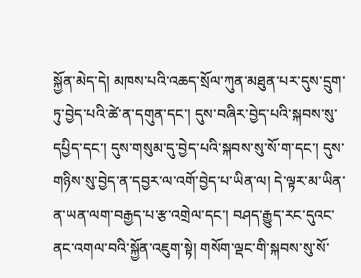སྐྱོན་མེད་དེ། མཁས་པའི་འཆད་སྲོལ་ཀུན་མཐུན་པར་དུས་དྲུག་ཏུ་བྱེད་པའི་ཚེ་ན་དགུན་དང་། དུས་བཞིར་བྱེད་པའི་སྐབས་སུ་དཔྱིད་དང་། དུས་གསུམ་དུ་བྱེད་པའི་སྐབས་སུ་སོ་ག་དང་། དུས་གཉིས་སུ་བྱེད་ན་དབྱར་ལ་འགོ་བྱེད་པ་ཡིན་ལ། དེ་ལྟར་མ་ཡིན་ན་ཡན་ལག་བརྒྱད་པ་རྩ་འགྲེལ་དང་། བཤད་རྒྱུད་རང་དུའང་ནང་འགལ་བའི་སྐྱོན་འཇུག་སྟེ། གསོག་ལྡང་གི་སྐབས་སུ་སོ་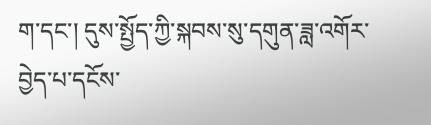ག་དང་། དུས་སྤྱོད་ཀྱི་སྐབས་སུ་དགུན་ཟླ་འགོར་བྱེད་པ་དངོས་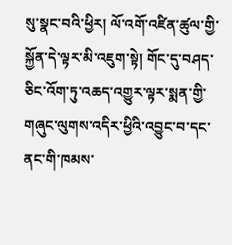སུ་སྣང་བའི་ཕྱིར། ལོ་འགོ་འཛིན་ཚུལ་གྱི་སྐྱོན་དེ་ལྟར་མི་འཇུག་སྟེ། གོང་དུ་བཤད་ཅིང་འོག་ཏུ་འཆད་འགྱུར་ལྟར་སྨན་གྱི་གཞུང་ལུགས་འདིར་ཕྱིའི་འབྱུང་བ་དང་ནང་གི་ཁམས་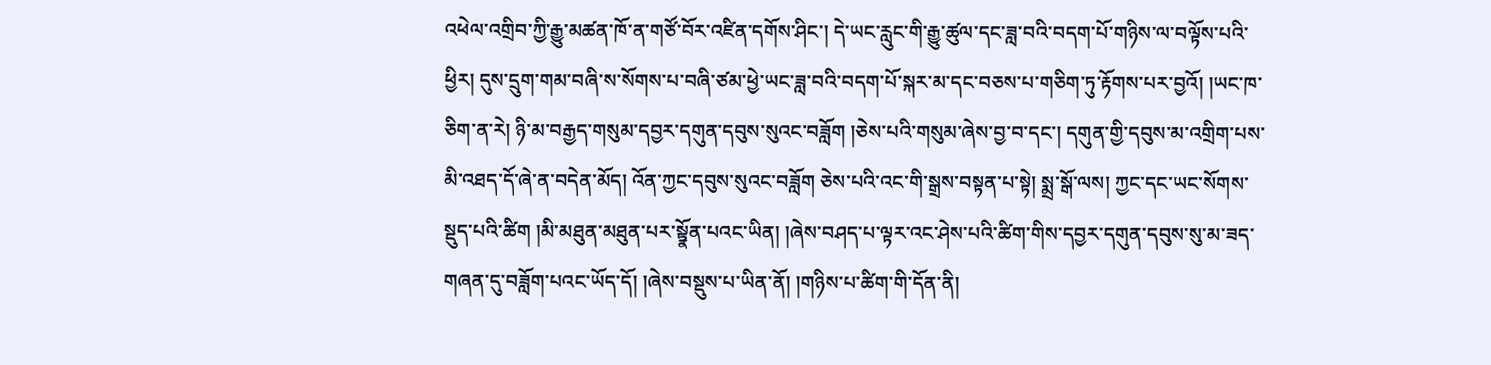འཕེལ་འགྲིབ་ཀྱི་རྒྱུ་མཚན་ཁོ་ན་གཙོ་བོར་འཛིན་དགོས་ཤིང་། དེ་ཡང་རླུང་གི་རྒྱུ་ཚུལ་དང་ཟླ་བའི་བདག་པོ་གཉིས་ལ་བལྟོས་པའི་ཕྱིར། དུས་དྲུག་གམ་བཞི་ས་སོགས་པ་བཞི་ཙམ་ཕྱེ་ཡང་ཟླ་བའི་བདག་པོ་སྐར་མ་དང་བཅས་པ་གཅིག་ཏུ་རྟོགས་པར་བྱའོ། །ཡང་ཁ་ཅིག་ན་རེ། ཉི་མ་བརྒྱད་གསུམ་དབྱར་དགུན་དབུས་སུའང་བཟློག །ཅེས་པའི་གསུམ་ཞེས་བྱ་བ་དང་། དགུན་གྱི་དབུས་མ་འགྲིག་པས་མི་འཐད་དོ་ཞེ་ན་བདེན་མོད། འོན་ཀྱང་དབུས་སུའང་བཟློག ཅེས་པའི་འང་གི་སྒྲས་བསྟན་པ་སྟེ། སྨྲ་སྒོ་ལས། ཀྱང་དང་ཡང་སོགས་སྡུད་པའི་ཚིག །མི་མཐུན་མཐུན་པར་སྟྣོན་པའང་ཡིན། །ཞེས་བཤད་པ་ལྟར་འང་ཤེས་པའི་ཚིག་གིས་དབྱར་དགུན་དབུས་སུ་མ་ཟད་གཞན་དུ་བཟློག་པའང་ཡོད་དོ། །ཞེས་བསྡུས་པ་ཡིན་ནོ། །གཉིས་པ་ཚིག་གི་དོན་ནི།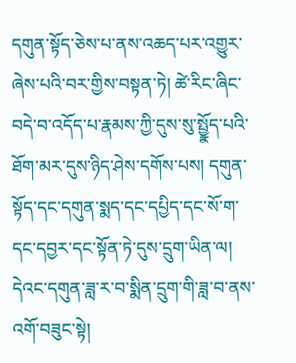དགུན་སྟོད་ཅེས་པ་ནས་འཆད་པར་འགྱུར་ཞེས་པའི་བར་གྱིས་བསྟན་ཏེ། ཚེ་རིང་ཞིང་བདེ་བ་འདོད་པ་རྣམས་ཀྱི་དུས་སུ་སྤྱྣོད་པའི་ཐོག་མར་དུས་ཉིད་ཤེས་དགོས་པས། དགུན་སྟོད་དང་དགུན་སྨད་དང་དཔྱིད་དང་སོ་ག་དང་དབྱར་དང་སྟོན་ཏེ་དུས་དྲུག་ཡིན་ལ། དེའང་དགུན་ཟླ་ར་བ་སྨིན་དྲུག་གི་ཟླ་བ་ནས་འགོ་བཟུང་སྟེ།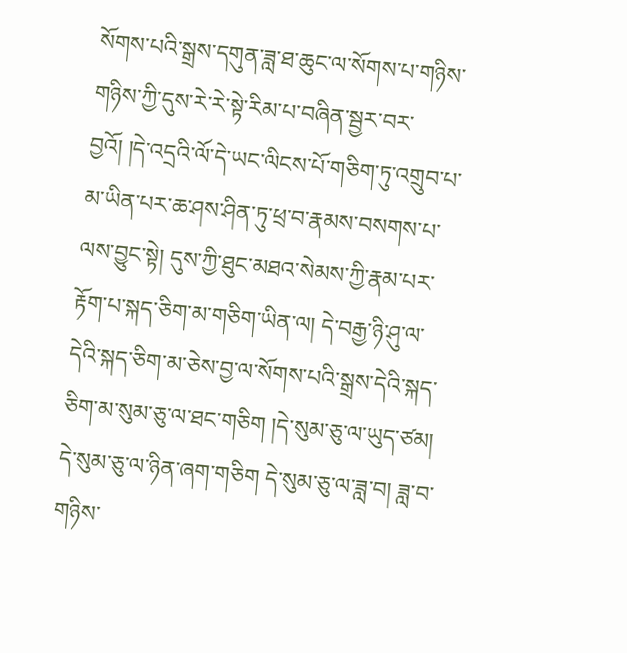སོགས་པའི་སྒྲས་དགུན་ཟླ་ཐ་ཆུང་ལ་སོགས་པ་གཉིས་གཉིས་ཀྱི་དུས་རེ་རེ་སྟེ་རིམ་པ་བཞིན་སྦྱར་བར་བྱའོ། །དེ་འདྲའི་ལོ་དེ་ཡང་ལིངས་པོ་གཅིག་ཏུ་འགྲུབ་པ་མ་ཡིན་པར་ཆ་ཤས་ཤིན་ཏུ་ཕྲ་བ་རྣམས་བསགས་པ་ལས་བྱུང་སྟེ། དུས་ཀྱི་ཐུང་མཐའ་སེམས་ཀྱི་རྣམ་པར་རྟོག་པ་སྐད་ཅིག་མ་གཅིག་ཡིན་ལ། དེ་བརྒྱ་ཉི་ཤུ་ལ་དེའི་སྐད་ཅིག་མ་ཅེས་བྱ་ལ་སོགས་པའི་སྒྲས་དེའི་སྐད་ཅིག་མ་སུམ་ཅུ་ལ་ཐང་གཅིག །དེ་སུམ་ཅུ་ལ་ཡུད་ཙམ། དེ་སུམ་ཅུ་ལ་ཉིན་ཞག་གཅིག དེ་སུམ་ཅུ་ལ་ཟླ་བ། ཟླ་བ་གཉིས་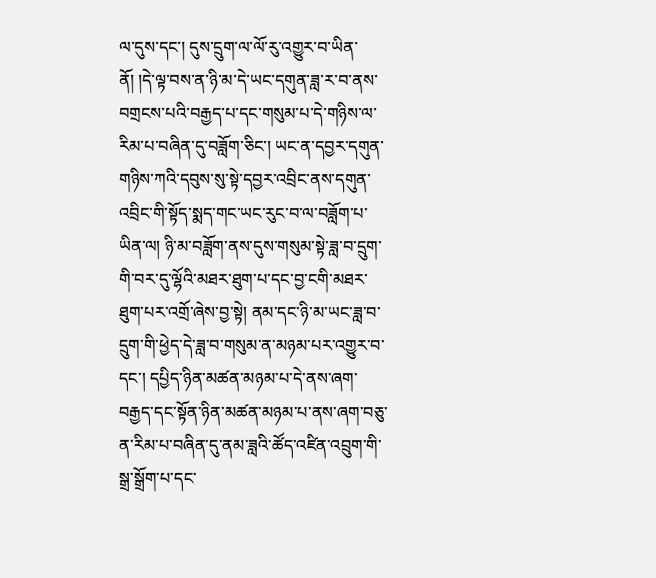ལ་དུས་དང་། དུས་དྲུག་ལ་ལོ་རུ་འགྱུར་བ་ཡིན་ནོ། །དེ་ལྟ་བས་ན་ཉི་མ་དེ་ཡང་དགུན་ཟླ་ར་བ་ནས་བགྲངས་པའི་བརྒྱད་པ་དང་གསུམ་པ་དེ་གཉིས་ལ་རིམ་པ་བཞིན་དུ་བཟློག་ཅིང་། ཡང་ན་དབྱར་དགུན་གཉིས་ཀའི་དབུས་སུ་སྟེ་དབྱར་འབྲིང་ནས་དགུན་འབྲིང་གི་སྟོད་སྨད་གང་ཡང་རུང་བ་ལ་བཟློག་པ་ཡིན་ལ། ཉི་མ་བཟློག་ནས་དུས་གསུམ་སྟེ་ཟླ་བ་དྲུག་གི་བར་དུ་ལྷོའི་མཐར་ཐུག་པ་དང་བྱ་ངགི་མཐར་ཐུག་པར་འགྲོ་ཞེས་བྱ་སྟེ། ནམ་དང་ཉི་མ་ཡང་ཟླ་བ་དྲུག་གི་ཕྱེད་དེ་ཟླ་བ་གསུམ་ན་མཉམ་པར་འགྱུར་བ་དང་། དཔྱིད་ཉིན་མཚན་མཉམ་པ་དེ་ནས་ཞག་བརྒྱད་དང་སྟོན་ཉིན་མཚན་མཉམ་པ་ནས་ཞག་བཅུ་ན་རིམ་པ་བཞིན་དུ་ནམ་ཟླའི་ཚོད་འཛིན་འབྲུག་གི་སྒྲ་སྒྲོག་པ་དང་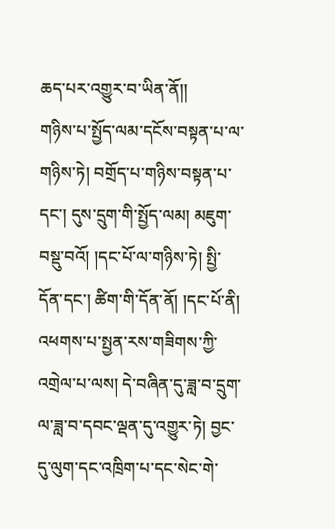ཆད་པར་འགྱུར་བ་ཡིན་ནོ།།
གཉིས་པ་སྤྱོད་ལམ་དངོས་བསྟན་པ་ལ་གཉིས་ཏེ། བགྲོད་པ་གཉིས་བསྟན་པ་དང་། དུས་དྲུག་གི་སྤྱོད་ལམ། མཇུག་བསྡུ་བའོ། །དང་པོ་ལ་གཉིས་ཏེ། སྤྱི་དོན་དང་། ཚིག་གི་དོན་ནོ། །དང་པོ་ནི། འཕགས་པ་སྤྱན་རས་གཟིགས་ཀྱི་འགྲེལ་པ་ལས། དེ་བཞིན་དུ་ཟླ་བ་དྲུག་ལ་ཟླ་བ་དབང་ལྡན་དུ་འགྱུར་ཏེ། བྱང་དུ་ལུག་དང་འཁྲིག་པ་དང་སེང་གེ་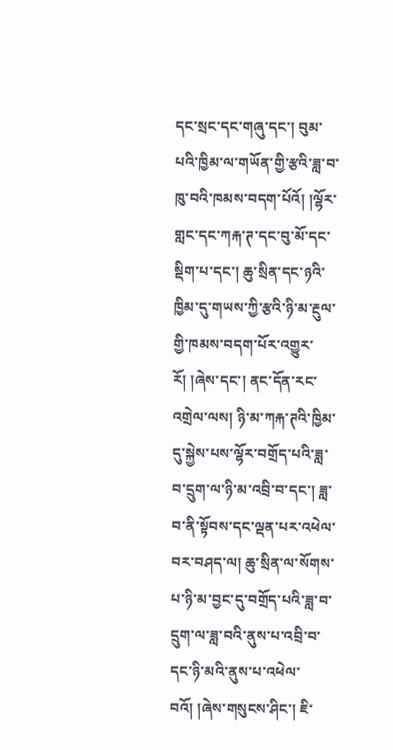དང་སྲང་དང་གཞུ་དང་། བུམ་པའི་ཁྱིམ་ལ་གཡོན་གྱི་རྩའི་ཟླ་བ་ཁུ་བའི་ཁམས་བདག་པོའོ། །ལྷོར་གླང་དང་ཀརྐ་ཊ་དང་བུ་མོ་དང་སྡིག་པ་དང་། ཆུ་སྲིན་དང་ཉའི་ཁྱིམ་དུ་གཡས་ཀྱི་རྩའི་ཉི་མ་རྔུལ་གྱི་ཁམས་བདག་པོར་འགྱུར་རོ། །ཞེས་དང་། ནང་དོན་རང་འགྲེལ་ལས། ཉི་མ་ཀརྐ་ཊའི་ཁྱིམ་དུ་སྐྱེས་པས་ལྷོར་བགྲོད་པའི་ཟླ་བ་དྲུག་ལ་ཉི་མ་འབྲི་བ་དང་། ཟླ་བ་ནི་སྟོབས་དང་ལྡན་པར་འཕེལ་བར་བཤད་ལ། ཆུ་སྲིན་ལ་སོགས་པ་ཉི་མ་བྱང་དུ་བགྲོད་པའི་ཟླ་བ་དྲུག་ལ་ཟླ་བའི་ནུས་པ་འབྲི་བ་དང་ཉི་མའི་ནུས་པ་འཕེལ་བའོ། །ཞེས་གསུངས་ཤིང་། ཇི་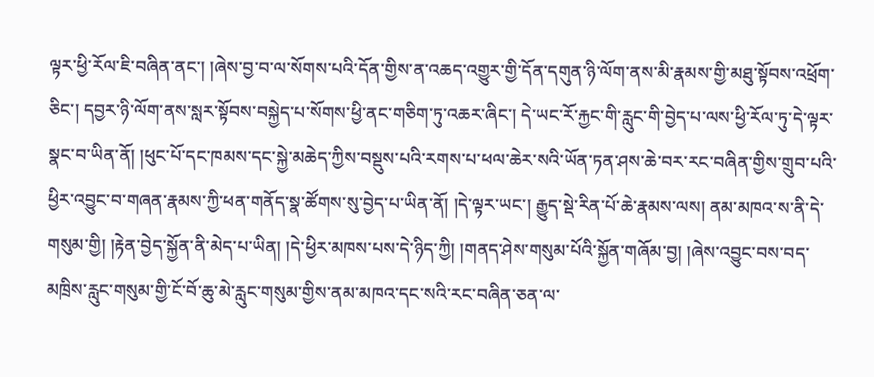ལྟར་ཕྱི་རོལ་ཇི་བཞིན་ནང་། །ཞེས་བྱ་བ་ལ་སོགས་པའི་དོན་གྱིས་ན་འཆད་འགྱུར་གྱི་དོན་དགུན་ཉི་ལོག་ནས་མི་རྣམས་གྱི་མཐུ་སྟོབས་འཕྲོག་ཅིང་། དབྱར་ཉི་ལོག་ནས་སླར་སྟོབས་བསྐྱེད་པ་སོགས་ཕྱི་ནང་གཅིག་ཏུ་འཆར་ཞིང་། དེ་ཡང་རོ་རྐྱང་གི་རླུང་གི་བྱེད་པ་ལས་ཕྱི་རོལ་ཏུ་དེ་ལྟར་སྣང་བ་ཡིན་ནོ། །ཕུང་པོ་དང་ཁམས་དང་སྐྱེ་མཆེད་ཀྱིས་བསྡུས་པའི་རགས་པ་ཕལ་ཆེར་སའི་ཡོན་ཏན་ཤས་ཆེ་བར་རང་བཞིན་གྱིས་གྲུབ་པའི་ཕྱིར་འབྱུང་བ་གཞན་རྣམས་ཀྱི་ཕན་གནོད་སྣ་ཚོགས་སུ་བྱེད་པ་ཡིན་ནོ། །དེ་ལྟར་ཡང་། རྒྱུད་སྡེ་རིན་པོ་ཆེ་རྣམས་ལས། ནམ་མཁའ་ས་ནི་དེ་གསུམ་གྱི། །རྟེན་བྱེད་སྐྱོན་ནི་མེད་པ་ཡིན། །དེ་ཕྱིར་མཁས་པས་དེ་ཉིད་ཀྱི། །གནད་ཤེས་གསུམ་པོའི་སྐྱོན་གཞོམ་བྱ། །ཞེས་འབྱུང་བས་བད་མཁྲིས་རླུང་གསུམ་གྱི་ངོ་བོ་ཆུ་མེ་རླུང་གསུམ་གྱིས་ནམ་མཁའ་དང་སའི་རང་བཞིན་ཅན་ལ་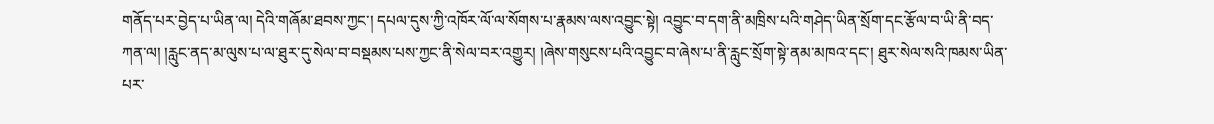གནོད་པར་བྱེད་པ་ཡིན་ལ། དེའི་གཞོམ་ཐབས་ཀྱང་། དཔལ་དུས་ཀྱི་འཁོར་ལོ་ལ་སོགས་པ་རྣམས་ལས་འབྱུང་སྟེ། འབྱུང་བ་དག་ནི་མཁྲིས་པའི་གཤེད་ཡིན་སྲོག་དང་རྩོལ་བ་ཡི་ནི་བད་ཀན་ལ། །རླུང་ནད་མ་ལུས་པ་ལ་ཐུར་དུ་སེལ་བ་བསྡམས་པས་ཀྱང་ནི་སེལ་བར་འགྱུར། །ཞེས་གསུངས་པའི་འབྱུང་བ་ཞེས་པ་ནི་རླུང་སྲོག་སྟེ་ནམ་མཁའ་དང་། ཐུར་སེལ་སའི་ཁམས་ཡིན་པར་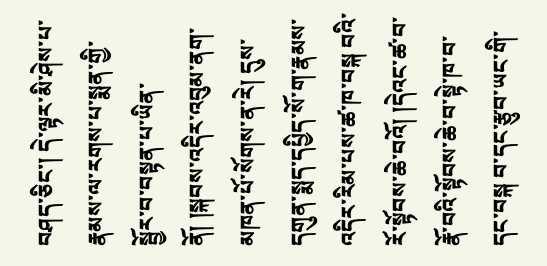བཤད་ཅིང་། དེ་ལྟར་མི་ཤེས་པ་རྣམས་ལ་རགས་པ་སྨན་གྱི་སྦྱོར་བ་བསྟན་པ་ཡིན་ནོ། །སྐབས་འདིར་འབུམ་ནག་མཁན་པོ་སོགས་ན་རེ། དུས་དགུན་སྨད་དཔྱིད་སོ་ག་རྣམས་འདིར་རིམ་པས་ཚ་ཁ་བསྐ བའི་རོ་སྟོབས་ཆེ་བའོ། །དེའང་ཚ་བ་རྣོ་བའི་སྟོབས་ཆེ་བ་སྟེ་ཁ་བ་དང་བསྐ བ་དང་རྩུབ་ཡང་གི་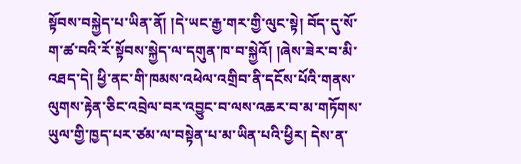སྟོབས་བསྐྱེད་པ་ཡིན་ནོ། །དེ་ཡང་རྒྱ་གར་གྱི་ལུང་སྟེ། བོད་དུ་སོ་ག་ཚ་བའི་རོ་སྟོབས་སྐྱེད་ལ་དགུན་ཁ་བ་སྐྱེའོ། །ཞེས་ཟེར་བ་མི་འཐད་དེ། ཕྱི་ནང་གི་ཁམས་འཕེལ་འགྲིབ་ནི་དངོས་པོའི་གནས་ལུགས་རྟེན་ཅིང་འབྲེལ་བར་འབྱུང་བ་ལས་འཆར་བ་མ་གཏོགས་ཡུལ་གྱི་ཁྱད་པར་ཙམ་ལ་བསྟེན་པ་མ་ཡིན་པའི་ཕྱིར། དེས་ན་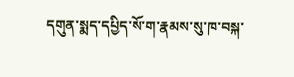དགུན་སྨད་དཔྱིད་སོ་ག་རྣམས་སུ་ཁ་བསྐ་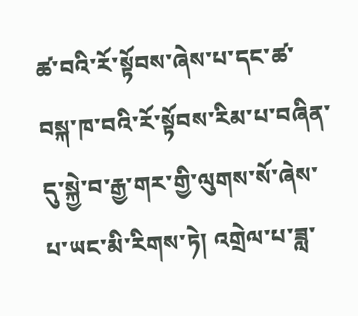ཚ་བའི་རོ་སྟོབས་ཞེས་པ་དང་ཚ་བསྐ་ཁ་བའི་རོ་སྟོབས་རིམ་པ་བཞིན་དུ་སྐྱེ་བ་རྒྱ་གར་གྱི་ལུགས་སོ་ཞེས་པ་ཡང་མི་རིགས་ཏེ། འགྲེལ་པ་ཟླ་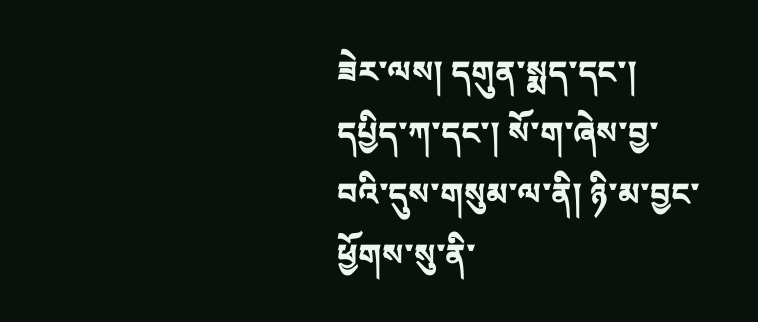ཟེར་ལས། དགུན་སྨད་དང་། དཔྱིད་ཀ་དང་། སོ་ག་ཞེས་བྱ་བའི་དུས་གསུམ་ལ་ནི། ཉི་མ་བྱང་ཕྱོགས་སུ་ནི་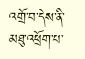འགྲོ་བ་དེས་ནི་མཐུ་འཕྲོག་པ་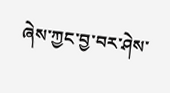ཞེས་ཀྱང་བྱ་བར་ཤེས་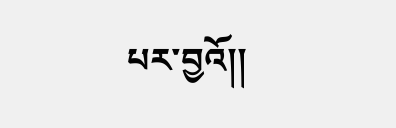པར་བྱའོ།།